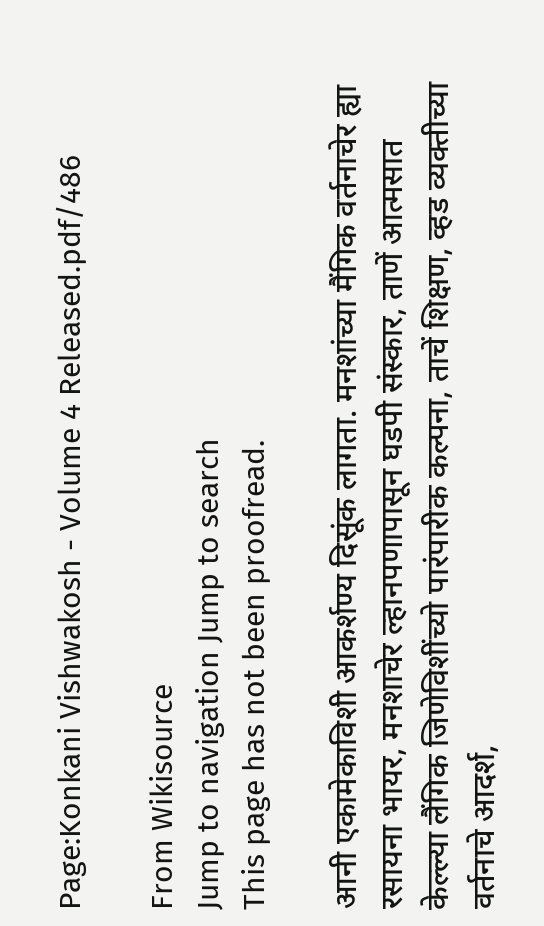Page:Konkani Vishwakosh - Volume 4 Released.pdf/486

From Wikisource
Jump to navigation Jump to search
This page has not been proofread.

आनी एकामेकाविशी आकर्शण्य दिसूंक लागता. मनशांच्या मैंगिक वर्तनाचेर ह्या रसायना भायर, मनशाचेर ल्हानपणापासून घडपी संस्कार, ताणें आत्मसात केल्ल्या लैंगिक जिणेविशींच्यो पारंपारीक कल्पना, ताचें शिक्षण, व्हड व्यक्तीच्या वर्तनाचे आदर्श,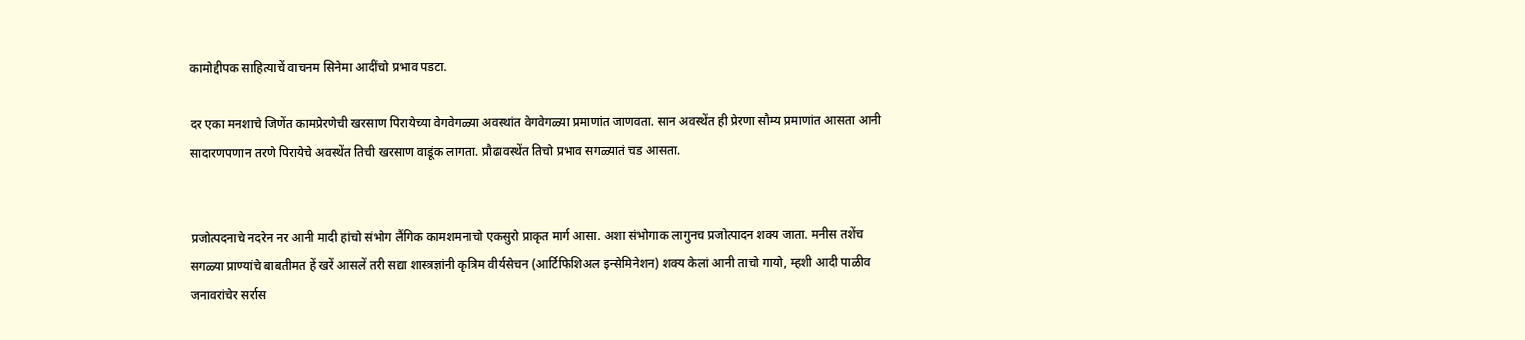कामोद्दीपक साहित्याचें वाचनम सिनेमा आदींचो प्रभाव पडटा.

दर एका मनशाचे जिणेंत कामप्रेरणेची खरसाण पिरायेच्या वेगवेगळ्या अवस्थांत वेगवेगळ्या प्रमाणांत जाणवता. सान अवस्थेंत ही प्रेरणा सौम्य प्रमाणांत आसता आनी सादारणपणान तरणे पिरायेचे अवस्थेंत तिची खरसाण वाडूंक लागता. प्रौढावस्थेंत तिचो प्रभाव सगळ्यातं चड आसता.


प्रजोत्पदनाचे नदरेन नर आनी मादी हांचो संभोग लैंगिक कामशमनाचो एकसुरो प्राकृत मार्ग आसा. अशा संभोगाक लागुनच प्रजोत्पादन शक्य जाता. मनीस तशेंच सगळ्या प्राण्यांचे बाबतीमत हें खरें आसलें तरी सद्या शास्त्रज्ञांनी कृत्रिम वीर्यसेचन (आर्टिफिशिअल इन्सेमिनेशन) शक्य केलां आनी ताचो गायो, म्हशी आदी पाळीव जनावरांचेर सर्रास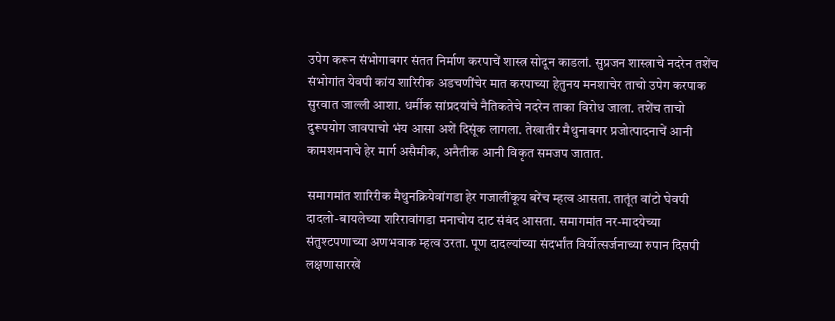उपेग करून संभोगाबगर संतत निर्माण करपाचें शास्त्र सोदून काडलां. सुप्रजन शास्त्राचे नदरेन तशेंच संभोगांत येवपी कांय शारिरीक अडचणींचेर मात करपाच्या हेतुनय मनशाचेर ताचो उपेग करपाक सुरवात जाल्ली आशा. धर्मीक सांप्रदयांचे नैतिकतेचे नदरेन ताका विरोध जाला. तशेंच ताचो दुरूपयोग जावपाचो भंय आसा अशें दिसूंक लागला. तेखातीर मैथुनाबगर प्रजोत्पादनाचें आनी कामशमनाचे हेर मार्ग असैमीक, अनैतीक आनी विकृत समजप जातात.

समागमांत शारिरीक मैथुनक्रियेवांगडा हेर गजालींकूय बरेंच म्हत्व आसता. तातूंत वांटो घेवपी दादलो-बायलेच्या शरिरावांगडा मनाचोय दाट संबंद आसता. समागमांत नर-मादयेच्या संतुश्टपणाच्या अणभवाक म्हत्व उरता. पूण दादल्यांच्या संदर्भांत विर्योत्सर्जनाच्या रुपान दिसपी लक्षणासारखें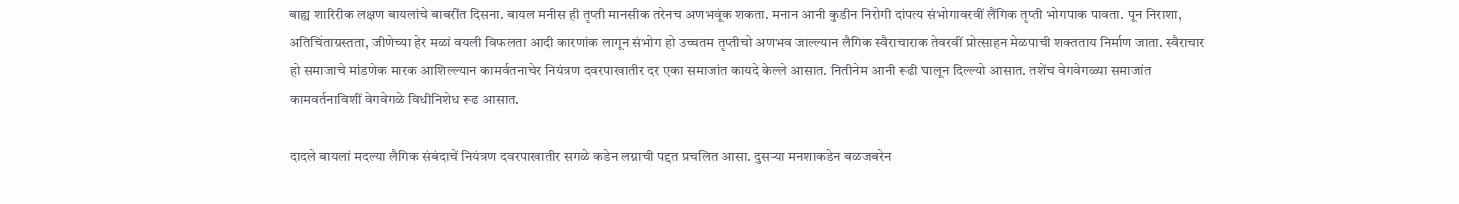बाह्य शारिरीक लक्षण बायलांचे बाबरींत दिसना. बायल मनीस ही तृप्ती मानसीक तरेनच अणभवूंक शकता. मनान आनी कुडीन निरोगी दांपत्य संभोगावरवीं लैंगिक तृप्ती भोगपाक पावता. पून निराशा, अतिचिंताग्रस्तता, जीणेच्या हेर मळां वयली विफलता आदी कारणांक लागून संभोग हो उच्चतम तृप्तीचो अणभव जाल्ल्यान लैगिक स्वैराचाराक तेवरवीं प्रोत्साहन मेळपाची शक्तताय निर्माण जाता. स्वैराचार हो समाजाचे मांडणेक मारक आशिल्ल्यान कामर्वतनाचेर नियंत्रण दवरपाखातीर दर एका समाजांत कायदे केल्ले आसात. नितीनेम आनी रूढी घालून दिल्ल्यो आसात. तशेंच वेगवेगळ्या समाजांत कामवर्तनाविशीं वेगवेगळे विधीनिशेध रूढ आसात.

दादले बायलां मदल्या लैगिक संबंदाचें नियंत्रण दवरपाखातीर सगळे कडेन लग्नाची पद्दत प्रचलित आसा. दुसऱ्या मनशाकडेन बळजबरेन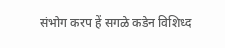संभोग करप हें सगळे कडेन विशिध्द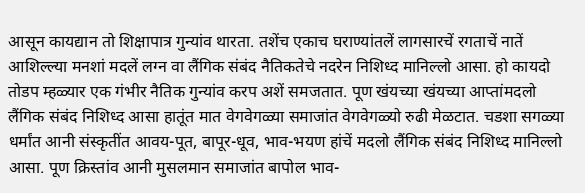आसून कायद्यान तो शिक्षापात्र गुन्यांव थारता. तशेंच एकाच घराण्यांतलें लागसारचें रगताचें नातें आशिल्ल्या मनशां मदलें लग्न वा लैंगिक संबंद नैतिकतेचे नदरेन निशिध्द मानिल्लो आसा. हो कायदो तोडप म्हळ्यार एक गंभीर नैतिक गुन्यांव करप अशें समजतात. पूण खंयच्या खंयच्या आप्तांमदलो लैंगिक संबंद निशिध्द आसा हातूंत मात वेगवेगळ्या समाजांत वेगवेगळ्यो रुढी मेळटात. चडशा सगळ्या धर्मांत आनी संस्कृतींत आवय-पूत, बापूर-धूव, भाव-भयण हांचें मदलो लैंगिक संबंद निशिध्द मानिल्लो आसा. पूण क्रिस्तांव आनी मुसलमान समाजांत बापोल भाव-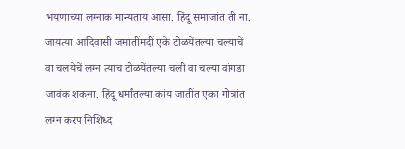भयणाच्या लग्नाक मान्यताय आसा. हिंदू समाजांत ती ना. जायत्या आदिवासी जमातींमदीं एके टोळयेंतल्या चल्याचें वा चलयेचें लग्न त्याच टोळयेंतल्या चली वा चल्या वांगडा जावंक शकना. हिंदू धर्मांतल्या कांय जातींत एका गोत्रांत लग्न करप निशिध्द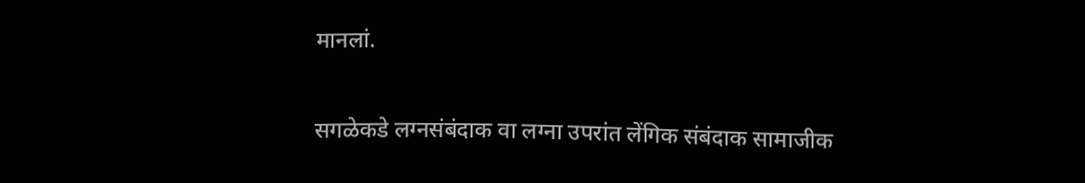मानलां.

सगळेकडे लग्नसंबंदाक वा लग्ना उपरांत लेंगिक संबंदाक सामाजीक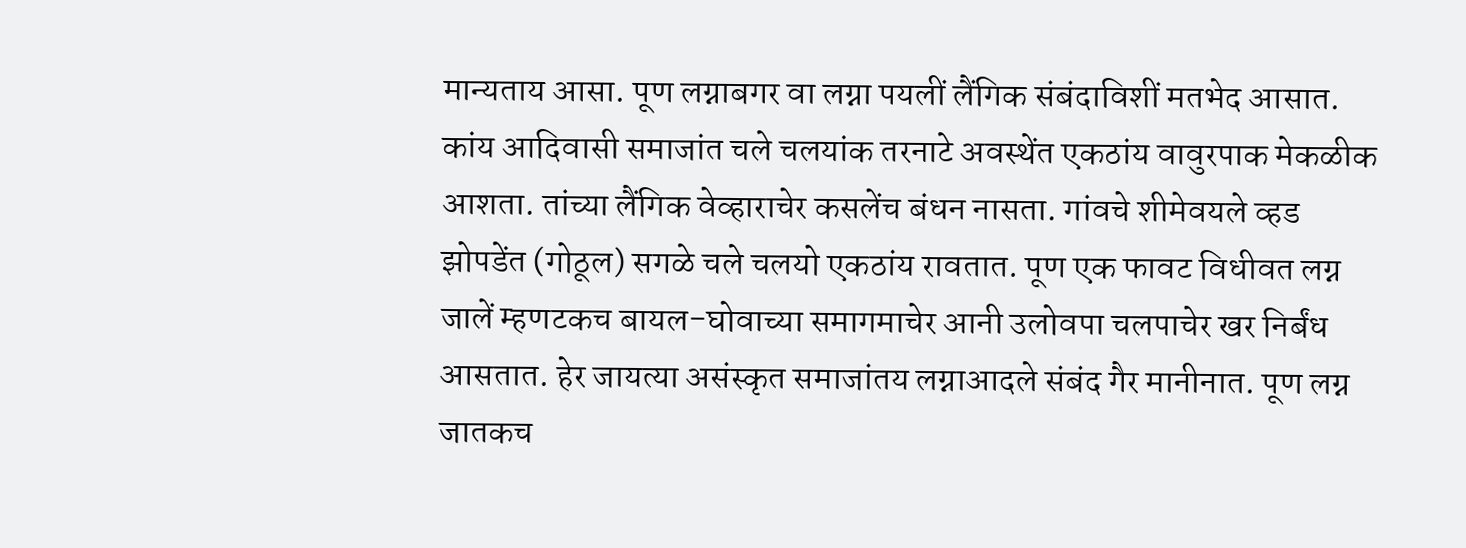मान्यताय आसा. पूण लग्नाबगर वा लग्ना पयलीं लैंगिक संबंदाविशीं मतभेद आसात. कांय आदिवासी समाजांत चले चलयांक तरनाटे अवस्थेंत एकठांय वावुरपाक मेकळीक आशता. तांच्या लैंगिक वेव्हाराचेर कसलेंच बंधन नासता. गांवचे शीमेवयले व्हड झोपडेंत (गोठूल) सगळे चले चलयो एकठांय रावतात. पूण एक फावट विधीवत लग्न जालें म्हणटकच बायल-घोवाच्या समागमाचेर आनी उलोवपा चलपाचेर खर निर्बंध आसतात. हेर जायत्या असंस्कृत समाजांतय लग्नाआदले संबंद गैर मानीनात. पूण लग्न जातकच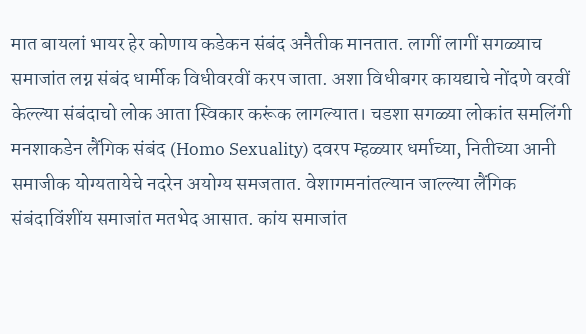मात बायलां भायर हेर कोणाय कडेकन संबंद अनैतीक मानतात. लागीं लागीं सगळ्याच समाजांत लग्न संबंद धार्मीक विधीवरवीं करप जाता. अशा विधीबगर कायद्याचे नोंदणे वरवीं केल्ल्या संबंदाचो लोक आता स्विकार करूंक लागल्यात। चडशा सगळ्या लोकांत समलिंगी मनशाकडेन लैंगिक संबंद (Homo Sexuality) दवरप म्हळ्यार धर्माच्या, नितीच्या आनी समाजीक योग्यतायेचे नदरेन अयोग्य समजतात. वेशागमनांतल्यान जाल्ल्या लैंगिक संबंदाविंशींय समाजांत मतभेद आसात. कांय समाजांत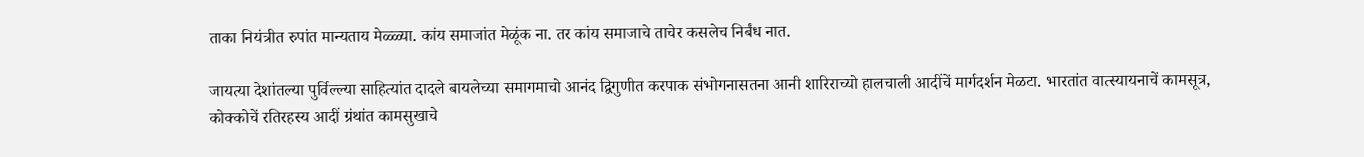ताका नियंत्रीत रुपांत मान्यताय मेळ्ळ्या. कांय समाजांत मेळूंक ना. तर कांय समाजाचे ताचेर कसलेच निर्बंध नात.

जायत्या देशांतल्या पुर्विल्ल्या साहित्यांत दादले बायलेच्या समागमाचो आनंद द्विगुणीत करपाक संभोगनासतना आनी शारिराच्यो हालचाली आदींचें मार्गदर्शन मेळटा. भारतांत वात्स्यायनाचें कामसूत्र, कोक्कोचें रतिरहस्य आदीं ग्रंथांत कामसुखाचे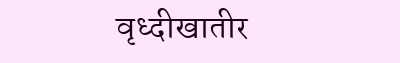वृध्दीखातीर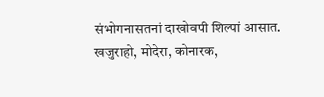संभोगनासतनां दाखोवपी शिल्पां आसात. खजुराहो, मोदेरा, कोनारक,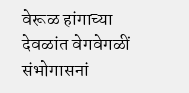वेरूळ हांगाच्या देवळांत वेगवेगळीं संभोगासनां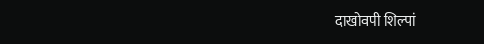दाखोवपी शिल्पां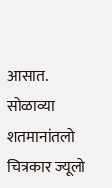आसात. सोळाव्या शतमानांतलो चित्रकार ज्यूलो